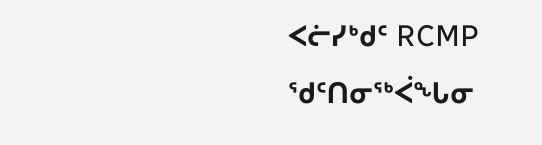ᐸᓖᓯᒃᑯᑦ RCMP ᖁᑦᑎᓂᖅᐹᖓᓂ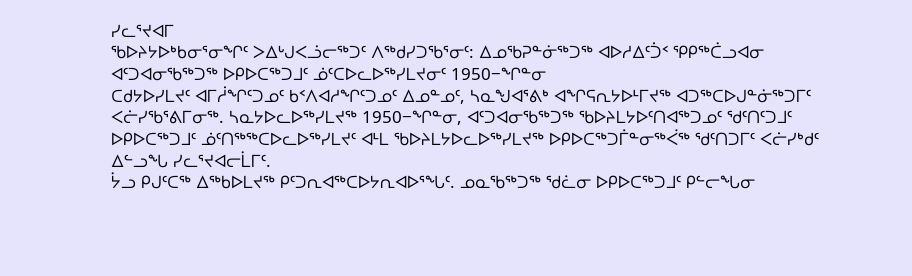ᓯᓚᕐᔪᐊᒥ
ᖃᐅᔨᔭᐅᒃᑲᓂᕐᓂᖏᑦ ᐳᐃᒡᒍᐸᓘᓕᖅᑐᑦ ᐱᖅᑯᓯᑐᖃᕐᓂᑦ: ᐃᓄᖃᕈᓐᓃᖅᑐᖅ ᐊᐅᓱᐃᑦᑑᑉ ᕿᑭᖅᑖᓗᐊᓂ ᐊᑦᑐᐊᓂᖃᖅᑐᖅ ᐅᑭᐅᑕᖅᑐᒧᑦ ᓅᑦᑕᐅᓚᐅᖅᓯᒪᔪᓂᑦ 1950−ᖏᓐᓂ
ᑕᑯᔭᐅᓯᒪᔪᑦ ᐊᒥᓲᖏᑦᑐᓄᑦ ᑲᑉᐱᐊᓱᖏᑦᑐᓄᑦ ᐃᓄᓐᓄᑦ, ᓴᓇᖑᐊᕐᕕᒃ ᐊᖏᕋᕆᔭᐅᒻᒥᔪᖅ ᐊᑐᖅᑕᐅᒍᓐᓃᖅᑐᒥᑦ ᐸᓖᓯᖃᕐᕕᒥᓂᖅ. ᓴᓇᔭᐅᓚᐅᖅᓯᒪᔪᖅ 1950−ᖏᓐᓂ, ᐊᑦᑐᐊᓂᖃᖅᑐᖅ ᖃᐅᔨᒪᔭᐅᑦᑎᐊᖅᑐᓄᑦ ᖁᑦᑎᑦᑐᒧᑦ ᐅᑭᐅᑕᖅᑐᒧᑦ ᓅᑦᑎᖅᖅᑕᐅᓚᐅᖅᓯᒪᔪᑦ ᐊᒻᒪ ᖃᐅᔨᒪᔭᐅᓚᐅᖅᓯᒪᔪᖅ ᐅᑭᐅᑕᖅᑐᒦᓐᓂᖅᐹᖅ ᖁᑦᑎᑐᒥᑦ ᐸᓖᓯᒃᑯᑦ ᐃᓪᓗᖓ ᓯᓚᕐᔪᐊᓕᒫᒥᑦ.
ᔮᓗ ᑭᒍᑦᑕᖅ ᐃᖅᑲᐅᒪᔪᖅ ᑭᑦᑐᕆᐊᖅᑕᐅᔭᕆᐊᐅᕐᖓᑦ. ᓄᓇᖃᖅᑐᖅ ᖁᓛᓂ ᐅᑭᐅᑕᖅᑐᒧᑦ ᑭᓪᓕᖓᓂ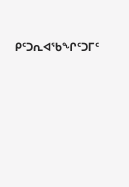ᑭᑦᑐᕆᐊᖃᖏᑦᑐᒥᑦ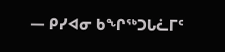— ᑭᓯᐊᓂ ᑲᖏᖅᑐᒐᓛᒥᑦ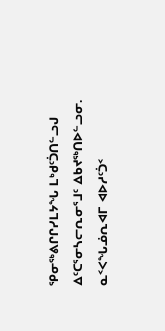ᕿᓂᖅᕕᒋᒋᓯᒪᔭᖓ ᒪᒃᑯᑦᑑᑎᓪᓗᒍ ᐃᑦᑕᕐᓂᓴᓕᕆᓂᕐᒧᑦ ᐃᑲᔪᖅᑎᐅᓪᓗᓂ. ᓇᑉᐸᖓᓅᕆᐊᒥ ᐊᐅᓱᑦᑑᑉ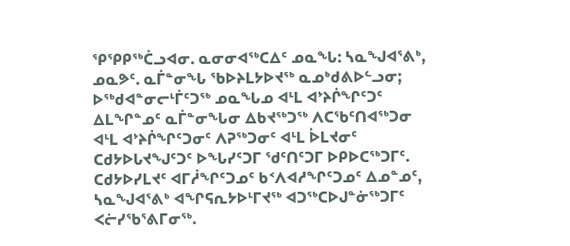ᕿᕿᑭᖅᑖᓗᐊᓂ. ᓇᓂᓂᐊᖅᑕᐃᑦ ᓄᓇᖓ: ᓴᓇᖑᐊᕐᕕᒃ, ᓄᓇᕗᑦ. ᓇᒦᓐᓂᖓ ᖃᐅᔨᒪᔭᐅᔪᖅ ᓇᓄᒃᑯᕕᐅᓪᓗᓂ; ᐅᖅᑯᐊᓐᓂᓕᒻᒦᑦᑐᖅ ᓄᓇᖓᓄ ᐊᒻᒪ ᐊᔾᔨᒌᖏᑦᑐᑦ ᐃᒪᖏᓐᓄᑦ ᓇᒦᓐᓂᖓᓂ ᐃᑲᔪᖅᑐᖅ ᐱᑕᖃᑦᑎᐊᖅᑐᓂ ᐊᒻᒪ ᐊᔾᔨᒌᖏᑦᑐᓂᑦ ᐱᕈᖅᑐᓂᑦ ᐊᒻᒪ ᐆᒪᔪᓂᑦ ᑕᑯᔭᐅᒐᔪᖑᑦᑐᑦ ᐅᖓᓯᑦᑐᒥ ᖁᑦᑎᑦᑐᒥ ᐅᑭᐅᑕᖅᑐᒥᑦ.
ᑕᑯᔭᐅᓯᒪᔪᑦ ᐊᒥᓲᖏᑦᑐᓄᑦ ᑲᑉᐱᐊᓱᖏᑦᑐᓄᑦ ᐃᓄᓐᓄᑦ, ᓴᓇᖑᐊᕐᕕᒃ ᐊᖏᕋᕆᔭᐅᒻᒥᔪᖅ ᐊᑐᖅᑕᐅᒍᓐᓃᖅᑐᒥᑦ ᐸᓖᓯᖃᕐᕕᒥᓂᖅ.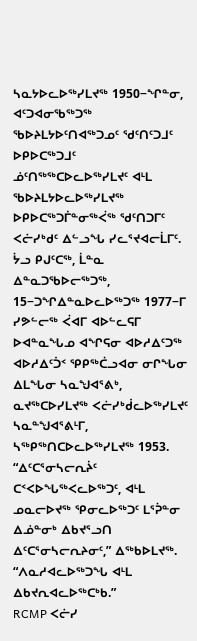ᓴᓇᔭᐅᓚᐅᖅᓯᒪᔪᖅ 1950−ᖏᓐᓂ, ᐊᑦᑐᐊᓂᖃᖅᑐᖅ ᖃᐅᔨᒪᔭᐅᑦᑎᐊᖅᑐᓄᑦ ᖁᑦᑎᑦᑐᒧᑦ ᐅᑭᐅᑕᖅᑐᒧᑦ ᓅᑦᑎᖅᖅᑕᐅᓚᐅᖅᓯᒪᔪᑦ ᐊᒻᒪ ᖃᐅᔨᒪᔭᐅᓚᐅᖅᓯᒪᔪᖅ ᐅᑭᐅᑕᖅᑐᒦᓐᓂᖅᐹᖅ ᖁᑦᑎᑐᒥᑦ ᐸᓖᓯᒃᑯᑦ ᐃᓪᓗᖓ ᓯᓚᕐᔪᐊᓕᒫᒥᑦ.
ᔮᓗ ᑭᒍᑦᑕᖅ, ᒫᓐᓇ ᐃᓐᓇᑐᖃᐅᓕᖅᑐᖅ, 15−ᑐᖏᐃᓐᓇᐅᓚᐅᖅᑐᖅ 1977−ᒥ ᓯᕗᓪᓕᖅ ᐹᐊᒥ ᐊᐅᓪᓚᕋᒥ ᐅᐊᓐᓇᖓᓄ ᐊᖏᕋᓂ ᐊᐅᓱᐃᑦᑐᖅ ᐊᐅᓱᐃᑦᑑᑉ ᕿᑭᖅᑖᓗᐊᓂ ᓂᒋᖓᓂ ᐃᒪᖓᓂ ᓴᓇᖑᐊᕐᕕᒃ, ᓇᔪᖅᑕᐅᓯᒪᔪᖅ ᐸᓖᓯᒃᑰᓚᐅᖅᓯᒪᔪᑦ ᓴᓇᓐᖑᐊᕐᕕᒻᒥ, ᓴᖅᑭᖅᑎᑕᐅᓚᐅᖅᓯᒪᔪᖅ 1953. “ᐃᑦᑕᕐᓂᓴᓕᕆᔩᑦ ᑕᑉᐸᐅᖓᖅᐸᓚᐅᖅᑐᑦ, ᐊᒻᒪ ᓄᓇᓕᐅᔪᖅ ᕿᓂᓚᐅᖅᑐᑦ ᒪᕐᕉᓐᓂ ᐃᓅᓐᓂᒃ ᐃᑲᔪᕐᓗᑎ ᐃᑦᑕᕐᓂᓴᓕᕆᔨᓂᑦ,” ᐃᖅᑲᐅᒪᔪᖅ. “ᐱᓇᓱᐊᓚᐅᖅᑐᖓ ᐊᒻᒪ ᐃᑲᔪᕆᐊᓚᐅᖅᑕᒃᑲ.”
RCMP ᐸᓖᓯ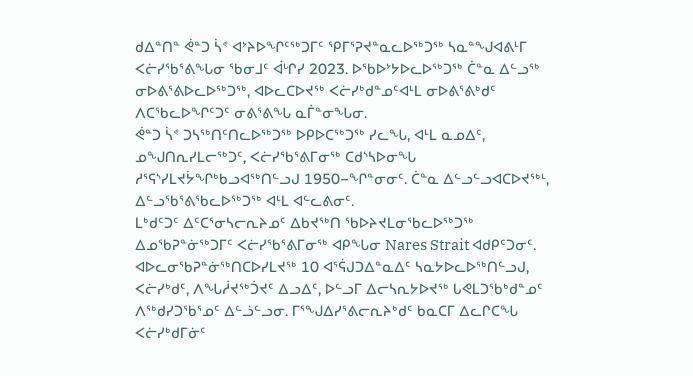ᑯᐃᓐᑎᓐ ᕚᓐᑐ ᓵᕝ ᐊᔾᔨᐅᖏᑦᖅᑐᒥᑦ ᕿᒥᕐᕈᔪᓐᓇᓚᐅᖅᑐᖅ ᓴᓇᓐᖑᐊᕕᒻᒥ ᐸᓖᓯᖃᕐᕕᖓᓂ ᖃᓂᒧᑦ ᐋᒡᒋᓯ 2023. ᐅᖃᐅᔾᔭᐅᓚᐅᖅᑐᖅ ᑖᓐᓇ ᐃᓪᓗᖅ ᓂᐅᕕᕐᕕᐅᓚᐅᖅᑐᖅ, ᐊᐅᓚᑕᐅᔪᖅ ᐸᓖᓯᒃᑯᓐᓄᑦᐊᒻᒪ ᓂᐅᕕᕐᕕᒃᑯᑦ ᐱᑕᖃᓚᐅᖏᑦᑐᑦ ᓂᕕᕐᕕᖓ ᓇᒦᓐᓂᖓᓂ.
ᕚᓐᑐ ᓵᕝ ᑐᓴᖅᑎᑦᑎᓚᐅᖅᑐᖅ ᐅᑭᐅᑕᖅᑐᖅ ᓯᓚᖓ, ᐊᒻᒪ ᓇᓄᐃᑦ, ᓄᖑᑎᕆᓯᒪᓕᖅᑐᑦ, ᐸᓖᓯᖃᕐᕕᒥᓂᖅ ᑕᑯᔅᓴᐅᓂᖓ ᓱᕐᕋᔅᓯᒪᔪᔮᖏᒃᑲᓗᐊᖅᑎᓪᓗᒍ 1950−ᖏᓐᓂᓂᑦ. ᑖᓐᓇ ᐃᓪᓗᓪᓗᐊᑕᐅᔪᖅᒻ, ᐃᓪᓗᖃᕐᕕᖃᓚᐅᖅᑐᖅ ᐊᒻᒪ ᐊᓪᓚᕕᓂᑦ.
ᒪᒃᑯᑦᑐᑦ ᐃᑦᑕᕐᓂᓴᓕᕆᔨᓄᑦ ᐃᑲᔪᖅᑎ ᖃᐅᔨᔪᒪᓂᖃᓚᐅᖅᑐᖅ ᐃᓄᖃᕈᓐᓃᖅᑐᒥᑦ ᐸᓖᓯᖃᕐᕕᒥᓂᖅ ᐊᑭᖓᓂ Nares Strait ᐊᑯᑭᑦᑐᓂᑦ. ᐊᐅᓚᓂᖃᕈᓐᓃᖅᑎᑕᐅᓯᒪᔪᖅ 10 ᐊᕐᕌᒍᑐᐃᓐᓇᐃᑦ ᓴᓇᔭᐅᓚᐅᖅᑎᓪᓗᒍ, ᐸᓖᓯᒃᑯᑦ, ᐱᖓᓲᔪᖅᑑᔪᑦ ᐃᓗᐃᑦ, ᐅᓪᓗᒥ ᐃᓕᓴᕆᔭᐅᔪᖅ ᒐᕙᒪᑐᖃᒃᑯᓐᓄᑦ ᐱᖅᑯᓯᑐᖃᕐᓄᑦ ᐃᓪᓘᓪᓗᓂ. ᒥᕐᖑᐃᓯᕐᕕᓕᕆᔨᒃᑯᑦ ᑲᓇᑕᒥ ᐃᓚᒋᑕᖓ ᐸᓖᓯᒃᑯᒥᓃᑦ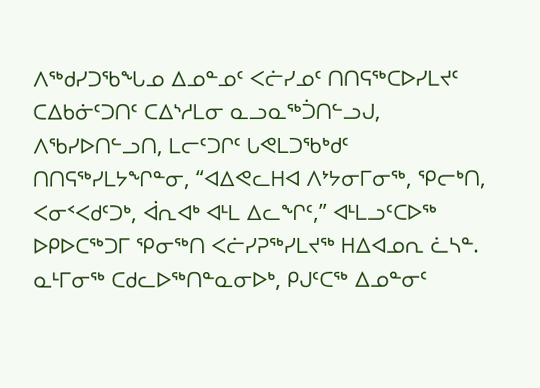ᐱᖅᑯᓯᑐᖃᖓᓄ ᐃᓄᓐᓄᑦ ᐸᓖᓯᓄᑦ ᑎᑎᕋᖅᑕᐅᓯᒪᔪᑦ ᑕᐃᑲᓃᑦᑐᑎᑦ ᑕᐃᔅᓱᒪᓂ ᓇᓗᓇᖅᑑᑎᓪᓗᒍ, ᐱᖃᓯᐅᑎᓪᓗᑎ, ᒪᓕᑦᑐᒋᑦ ᒐᕙᒪᑐᖃᒃᑯᑦ ᑎᑎᕋᖅᓯᒪᔭᖏᓐᓂ, “ᐊᐃᕙᓚᕼᐊ ᐱᔾᔭᓂᒥᓂᖅ, ᕿᓕᒃᑎ, ᐸᓂᑉᐸᑯᑦᑐᒃ, ᐋᕆᐊᒃ ᐊᒻᒪ ᐃᓚᖏᑦ,” ᐊᒻᒪᓗᑦᑕᐅᖅ ᐅᑭᐅᑕᖅᑐᒥ ᕿᓂᖅᑎ ᐸᓖᓯᕈᖅᓯᒪᔪᖅ ᕼᐃᐊᓄᕆ ᓛᓴᓐ.
ᓇᒻᒥᓂᖅ ᑕᑯᓚᐅᖅᑎᓐᓇᓂᐅᒃ, ᑭᒍᑦᑕᖅ ᐃᓄᓐᓂᑦ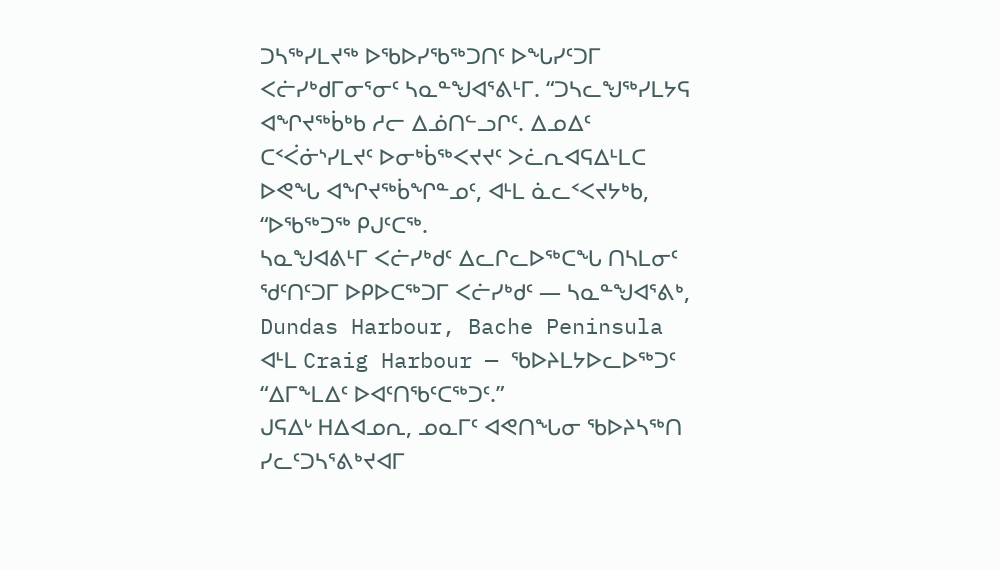ᑐᓴᖅᓯᒪᔪᖅ ᐅᖃᐅᓯᖃᖅᑐᑎᑦ ᐅᖓᓯᑦᑐᒥ ᐸᓖᓯᒃᑯᒥᓂᕐᓂᑦ ᓴᓇᓐᖑᐊᕐᕕᒻᒥ. “ᑐᓴᓚᖑᖅᓯᒪᔭᕋ ᐊᖏᔪᖅᑳᒃᑲ ᓱᓕ ᐃᓅᑎᓪᓗᒋᑦ. ᐃᓄᐃᑦ ᑕᑉᐹᓃᔅᓯᒪᔪᑦ ᐅᓂᒃᑳᖅᐸᔪᔪᑦ ᐳᓛᕆᐊᕋᐃᒻᒪᑕ ᐅᕙᖓ ᐊᖏᔪᖅᑳᖏᓐᓄᑦ, ᐊᒻᒪ ᓈᓚᑉᐸᔪᔭᒃᑲ, “ᐅᖃᖅᑐᖅ ᑭᒍᑦᑕᖅ.
ᓴᓇᖑᐊᕕᒻᒥ ᐸᓖᓯᒃᑯᑦ ᐃᓚᒋᓚᐅᖅᑕᖓ ᑎᓴᒪᓂᑦ ᖁᑦᑎᑦᑐᒥ ᐅᑭᐅᑕᖅᑐᒥ ᐸᓖᓯᒃᑯᑦ — ᓴᓇᓐᖑᐊᕐᕕᒃ, Dundas Harbour, Bache Peninsula ᐊᒻᒪ Craig Harbour — ᖃᐅᔨᒪᔭᐅᓚᐅᖅᑐᑦ “ᐃᒥᖕᒪᐃᑦ ᐅᐊᑦᑎᖃᑦᑕᖅᑐᑦ.”
ᒍᕋᐃᒡ ᕼᐃᐊᓄᕆ, ᓄᓇᒥᑦ ᐊᕙᑎᖓᓂ ᖃᐅᔨᓴᖅᑎ ᓯᓚᑦᑐᓴᕐᕕᒃᔪᐊᒥ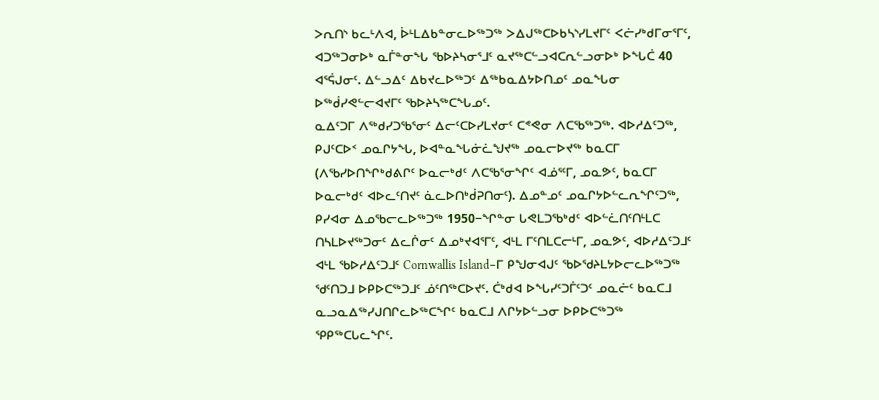ᐳᕆᑎᔅ ᑲᓚᒻᐱᐊ, ᐆᒻᒪᐃᑲᓐᓂᓚᐅᖅᑐᖅ ᐳᐃᒍᖅᑕᐅᑲᓴᔅᓯᒪᔪᒥᑦ ᐸᓖᓯᒃᑯᒥᓂᕐᒥᑦ, ᐊᑐᖅᑐᓂᐅᒃ ᓇᒦᓐᓂᖓ ᖃᐅᔨᓴᓂᕐᒧᑦ ᓇᔪᖅᑕᓪᓗᐊᑕᕆᓪᓗᓂᐅᒃ ᐅᖓᑖ 40 ᐊᕐᕌᒍᓂᑦ. ᐃᓪᓗᐃᑦ ᐃᑲᔪᓚᐅᖅᑐᑦ ᐃᖅᑲᓇᐃᔭᐅᑎᓄᑦ ᓄᓇᖓᓂ ᐅᖅᑰᓯᕙᓪᓕᐊᔪᒥᑦ ᖃᐅᔨᓴᖅᑕᖓᓄᑦ.
ᓇᐃᑦᑐᒥ ᐱᖅᑯᓯᑐᖃᕐᓂᑦ ᐃᓕᑦᑕᐅᓯᒪᔪᓂᑦ ᑕᕝᕙᓂ ᐱᑕᖃᖅᑐᖅ. ᐊᐅᓱᐃᑦᑐᖅ, ᑭᒍᑦᑕᐅᑉ ᓄᓇᒋᔭᖓ, ᐅᐊᓐᓇᖓᓃᓛᖑᔪᖅ ᓄᓇᓕᐅᔪᖅ ᑲᓇᑕᒥ (ᐱᖃᓯᐅᑎᖏᒃᑯᕕᒋᑦ ᐅᓇᓕᒃᑯᑦ ᐱᑕᖃᕐᓂᖏᑦ ᐊᓅᕐᑦᒥ, ᓄᓇᕗᑦ, ᑲᓇᑕᒥ ᐅᓇᓕᒃᑯᑦ ᐊᐅᓚᑦᑎᔪᑦ ᓈᓚᐅᑎᒃᑰᕈᑎᓂᑦ). ᐃᓄᓐᓄᑦ ᓄᓇᒋᔭᐅᓪᓚᕆᖏᑦᑐᖅ, ᑭᓯᐊᓂ ᐃᓄᖃᓕᓚᐅᖅᑐᖅ 1950−ᖏᓐᓂ ᒐᕙᒪᑐᖃᒃᑯᑦ ᐊᐅᓪᓛᑎᑦᑎᒻᒪᑕ ᑎᓴᒪᐅᔪᖅᑐᓂᑦ ᐃᓚᒌᓂᑦ ᐃᓄᒃᔪᐊᕐᒥᑦ, ᐊᒻᒪ ᒥᑦᑎᒪᑕᓕᒻᒥ, ᓄᓇᕗᑦ, ᐊᐅᓱᐃᑦᑐᒧᑦ ᐊᒻᒪ ᖃᐅᓱᐃᑦᑐᒧᑦ Cornwallis Island−ᒥ ᑭᖑᓂᐊᒍᑦ ᖃᐅᖁᔨᒪᔭᐅᓕᓚᐅᖅᑐᖅ ᖁᑦᑎᑐᒧ ᐅᑭᐅᑕᖅᑐᒧᑦ ᓅᑦᑎᖅᑕᐅᔪᑦ. ᑖᒃᑯᐊ ᐅᖓᓯᑦᑐᒦᑦᑐᑦ ᓄᓇᓖᑦ ᑲᓇᑕᒧ ᓇᓗᓇᐃᖅᓯᒍᑎᒋᓚᐅᖅᑕᖏᑦ ᑲᓇᑕᒧ ᐱᒋᔭᐅᓪᓗᓂ ᐅᑭᐅᑕᖅᑐᖅ ᕿᑭᖅᑕᒐᓚᖏᑦ.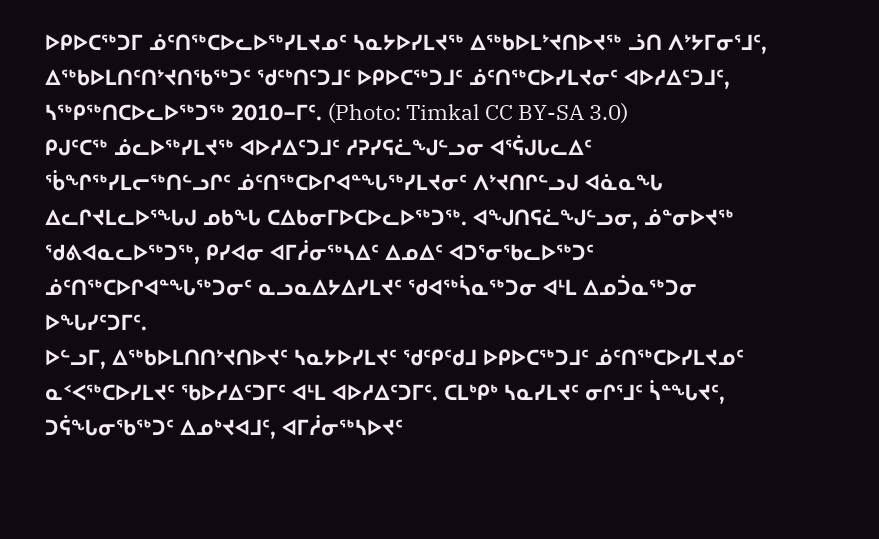ᐅᑭᐅᑕᖅᑐᒥ ᓅᑦᑎᖅᑕᐅᓚᐅᖅᓯᒪᔪᓄᑦ ᓴᓇᔭᐅᓯᒪᔪᖅ ᐃᖅᑲᐅᒪᔾᔪᑎᐅᔪᖅ ᓘᑎ ᐱᔾᔭᒥᓂᕐᒧᑦ, ᐃᖅᑲᐅᒪᑎᑦᑎᔾᔪᑎᖃᖅᑐᑦ ᖁᑦᒃᑎᑦᑐᒧᑦ ᐅᑭᐅᑕᖅᑐᒧᑦ ᓅᑦᑎᖅᑕᐅᓯᒪᔪᓂᑦ ᐊᐅᓱᐃᑦᑐᒧᑦ, ᓴᖅᑭᖅᑎᑕᐅᓚᐅᖅᑐᖅ 2010−ᒥᑦ. (Photo: Timkal CC BY-SA 3.0)
ᑭᒍᑦᑕᖅ ᓅᓚᐅᖅᓯᒪᔪᖅ ᐊᐅᓱᐃᑦᑐᒧᑦ ᓱᕈᓯᕋᓛᖑᓪᓗᓂ ᐊᕐᕌᒍᒐᓚᐃᑦ ᖄᖏᖅᓯᒪᓕᖅᑎᓪᓗᒋᑦ ᓅᑦᑎᖅᑕᐅᒋᐊᓐᖓᖅᓯᒪᔪᓂᑦ ᐱᔾᔪᑎᒋᓪᓗᒍ ᐊᓈᓇᖓ ᐃᓚᒋᔪᒪᓚᐅᕐᖓᒍ ᓄᑲᖓ ᑕᐃᑲᓂᒥᐅᑕᐅᓚᐅᖅᑐᖅ. ᐊᖑᑎᕋᓛᖑᓪᓗᓂ, ᓅᓐᓂᐅᔪᖅ ᖁᕕᐊᓇᓚᐅᖅᑐᖅ, ᑭᓯᐊᓂ ᐊᒥᓲᓂᖅᓴᐃᑦ ᐃᓄᐃᑦ ᐊᑐᕐᓂᖃᓚᐅᖅᑐᑦ ᓅᑦᑎᖅᑕᐅᒋᐊᓐᖓᖅᑐᓂᑦ ᓇᓗᓇᐃᔭᐃᓯᒪᔪᑦ ᖁᐊᖅᓵᓇᖅᑐᓂ ᐊᒻᒪ ᐃᓄᑑᓇᖅᑐᓂ ᐅᖓᓯᑦᑐᒥᑦ.
ᐅᓪᓗᒥ, ᐃᖅᑲᐅᒪᑎᑎᔾᔪᑎᐅᔪᑦ ᓴᓇᔭᐅᓯᒪᔪᑦ ᖁᑦᑭᑦᑯᒧ ᐅᑭᐅᑕᖅᑐᒧᑦ ᓅᑦᑎᖅᑕᐅᓯᒪᔪᓄᑦ ᓇᑉᐸᖅᑕᐅᓯᒪᔪᑦ ᖃᐅᓱᐃᑦᑐᒥᑦ ᐊᒻᒪ ᐊᐅᓱᐃᑦᑐᒥᑦ. ᑕᒪᒃᑭᒃ ᓴᓇᓯᒪᔪᑦ ᓂᒋᕐᒧᑦ ᓵᓐᖓᔪᑦ, ᑐᕌᖓᓂᖃᖅᑐᑦ ᐃᓄᒃᔪᐊᒧᑦ, ᐊᒥᓲᓂᖅᓴᐅᔪᑦ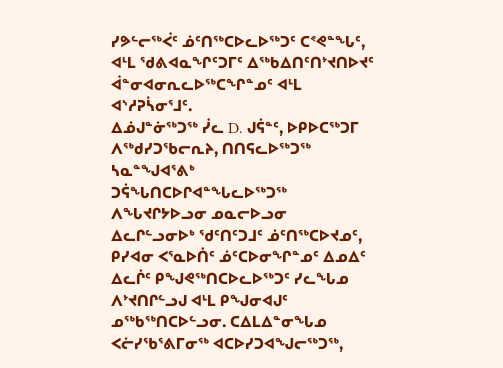ᓯᕗᓪᓕᖅᐹᑦ ᓅᑦᑎᖅᑕᐅᓚᐅᖅᑐᑦ ᑕᕝᕙᓐᖓᑦ, ᐊᒻᒪ ᖁᕕᐊᓇᖏᑦᑐᒥᑦ ᐃᖅᑲᐃᑎᑦᑎᔾᔪᑎᐅᔪᑦ ᐋᓐᓂᐊᓂᕆᓚᐅᖅᑕᖏᓐᓄᑦ ᐊᒻᒪ ᐊᔅᓱᕈᓵᓂᕐᒧᑦ.
ᐃᓅᒍᓐᓃᖅᑐᖅ ᓰᓚ D. ᒍᕌᓐᑦ, ᐅᑭᐅᑕᖅᑐᒥ ᐱᖅᑯᓯᑐᖃᓕᕆᔨ, ᑎᑎᕋᓚᐅᖅᑐᖅ ᓴᓇᓐᖑᐊᕐᕕᒃ ᑐᕌᖓᑎᑕᐅᒋᐊᓐᖓᓚᐅᖅᑐᖅ ᐱᖓᔪᒋᔭᐅᓗᓂ ᓄᓇᓕᐅᓗᓂ ᐃᓚᒋᓪᓗᓂᐅᒃ ᖁᑦᑎᑦᑐᒧᑦ ᓅᑦᑎᖅᑕᐅᔪᓄᑦ, ᑭᓯᐊᓂ ᐸᕐᓇᐅᑏᑦ ᓅᑦᑕᐅᓂᖏᓐᓄᑦ ᐃᓄᐃᑦ ᐃᓚᒌᑦ ᑭᖑᕙᖅᑎᑕᐅᓚᐅᖅᑐᑦ ᓯᓚᖓᓄ ᐱᔾᔪᑎᒋᓪᓗᒍ ᐊᒻᒪ ᑭᖑᓂᐊᒍᑦ ᓄᖅᑲᖅᑎᑕᐅᓪᓗᓂ. ᑕᐃᒪᐃᓐᓂᖓᓄ ᐸᓖᓯᖃᕐᕕᒥᓂᖅ ᐊᑕᐅᓯᑐᐊᖑᓕᖅᑐᖅ,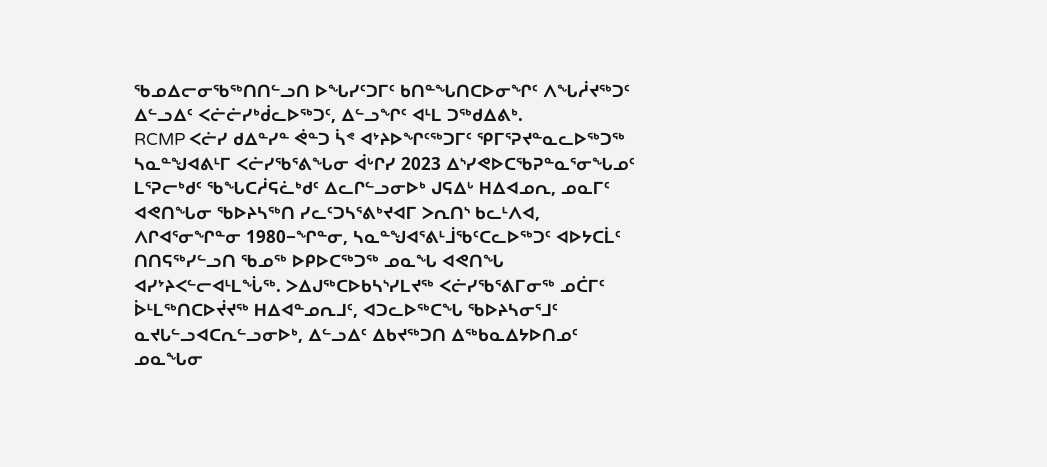ᖃᓄᐃᓕᓂᖃᖅᑎᑎᓪᓗᑎ ᐅᖓᓯᑦᑐᒥᑦ ᑲᑎᓐᖓᑎᑕᐅᓂᖏᑦ ᐱᖓᓲᔪᖅᑐᑦ ᐃᓪᓗᐃᑦ ᐸᓖᓖᓯᒃᑰᓚᐅᖅᑐᑦ, ᐃᓪᓗᖏᑦ ᐊᒻᒪ ᑐᖅᑯᐃᕕᒃ.
RCMP ᐸᓖᓯ ᑯᐃᓐᓯᓐ ᕚᓐᑐ ᓵᕝ ᐊᔾᔨᐅᖏᑦᖅᑐᒥᑦ ᕿᒥᕐᕈᔪᓐᓇᓚᐅᖅᑐᖅ ᓴᓇᓐᖑᐊᕕᒻᒥ ᐸᓖᓯᖃᕐᕕᖓᓂ ᐋᒡᒋᓯ 2023 ᐃᔅᓯᕙᐅᑕᖃᕈᓐᓇᕐᓂᖓᓄᑦ ᒪᕐᕈᓕᒃᑯᑦ ᖃᖓᑕᓲᕋᓛᒃᑯᑦ ᐃᓚᒋᓪᓗᓂᐅᒃ ᒍᕋᐃᒡ ᕼᐃᐊᓄᕆ, ᓄᓇᒥᑦ ᐊᕙᑎᖓᓂ ᖃᐅᔨᓴᖅᑎ ᓯᓚᑦᑐᓴᕐᕕᒃᔪᐊᒥ ᐳᕆᑎᔅ ᑲᓚᒻᐱᐊ, ᐱᒋᐊᕐᓂᖏᓐᓂ 1980−ᖏᓐᓂ, ᓴᓇᓐᖑᐊᕐᕕᒻᒨᖃᑦᑕᓚᐅᖅᑐᑦ ᐊᐅᔭᑕᒫᑦ ᑎᑎᕋᖅᓯᓪᓗᑎ ᖃᓄᖅ ᐅᑭᐅᑕᖅᑐᖅ ᓄᓇᖓ ᐊᕙᑎᖓ ᐊᓯᔾᔨᐸᓪᓕᐊᒻᒪᖔᖅ. ᐳᐃᒍᖅᑕᐅᑲᓴᔅᓯᒪᔪᖅ ᐸᓖᓯᖃᕐᕕᒥᓂᖅ ᓄᑖᒥᑦ ᐆᒻᒪᖅᑎᑕᐅᔫᔪᖅ ᕼᐃᐊᓐᓄᕆᒧᑦ, ᐊᑐᓚᐅᖅᑕᖓ ᖃᐅᔨᓴᓂᕐᒧᑦ ᓇᔪᒐᓪᓗᐊᑕᕆᓪᓗᓂᐅᒃ, ᐃᓪᓗᐃᑦ ᐃᑲᔪᖅᑐᑎ ᐃᖅᑲᓇᐃᔭᐅᑎᓄᑦ ᓄᓇᖓᓂ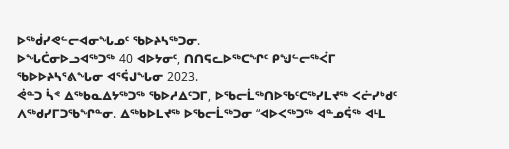ᐅᖅᑰᓯᕙᓪᓕᐊᓂᖓᓄᑦ ᖃᐅᔨᓴᖅᑐᓂ.
ᐅᖓᑖᓂᐅᓗᐊᖅᑐᖅ 40 ᐊᐅᔭᓂᑦ, ᑎᑎᕋᓚᐅᖅᑕᖏᑦ ᑭᖑᓪᓕᖅᐹᒥ ᖃᐅᐅᔨᓴᕐᕕᖓᓂ ᐊᕐᕌᒍᖓᓂ 2023.
ᕚᓐᑐ ᓵᕝ ᐃᖅᑲᓇᐃᔭᖅᑐᖅ ᖃᐅᓱᐃᑦᑐᒥ, ᐅᖃᓕᒫᖅᑎᐅᖃᑦᑕᖅᓯᒪᔪᖅ ᐸᓖᓯᒃᑯᑦ ᐱᖅᑯᓯᒥᑐᖃᖏᓐᓂ. ᐃᖅᑲᐅᒪᔪᖅ ᐅᖃᓕᒫᖅᑐᓂ “ᐊᐅᐸᖅᑐᖅ ᐊᓐᓄᕌᖅ ᐊᒻᒪ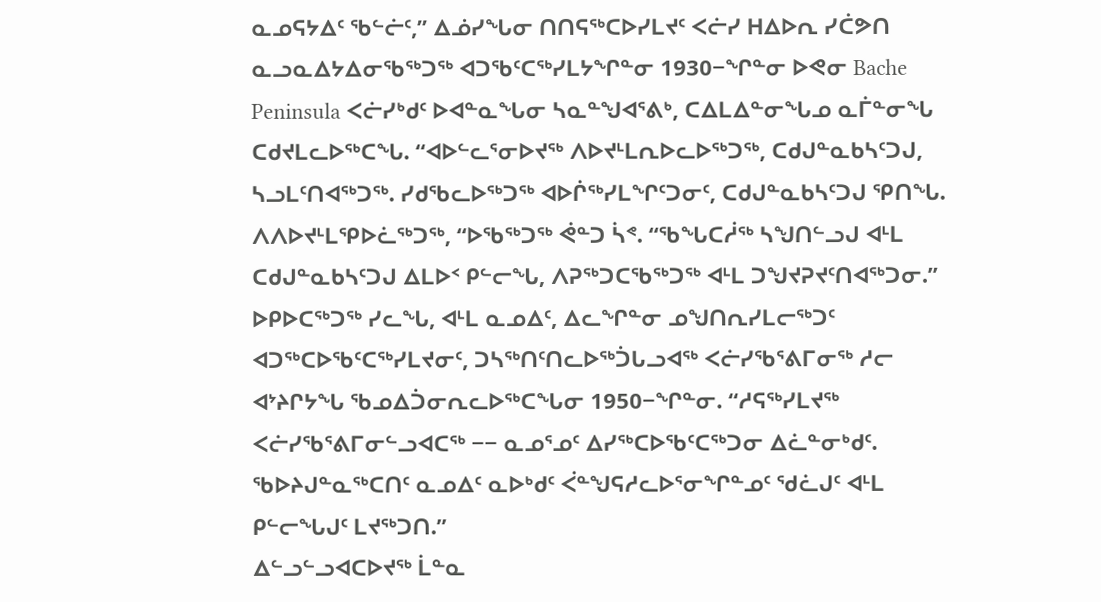ᓇᓄᕋᔭᐃᑦ ᖃᓪᓖᑦ,” ᐃᓅᓯᖓᓂ ᑎᑎᕋᖅᑕᐅᓯᒪᔪᑦ ᐸᓖᓯ ᕼᐃᐅᕆ ᓯᑖᕗᑎ ᓇᓗᓇᐃᔭᐃᓂᖃᖅᑐᖅ ᐊᑐᖃᑦᑕᖅᓯᒪᔭᖏᓐᓂ 1930−ᖏᓐᓂ ᐅᕙᓂ Bache Peninsula ᐸᓖᓯᒃᑯᑦ ᐅᐊᓐᓇᖓᓂ ᓴᓇᓐᖑᐊᕐᕕᒃ, ᑕᐃᒪᐃᓐᓂᖓᓄ ᓇᒦᓐᓂᖓ ᑕᑯᔪᒪᓚᐅᖅᑕᖓ. “ᐊᐅᓪᓚᕐᓂᐅᔪᖅ ᐱᐅᔪᒻᒪᕆᐅᓚᐅᖅᑐᖅ, ᑕᑯᒍᓐᓇᑲᓴᑦᑐᒍ, ᓴᓗᒪᑦᑎᐊᖅᑐᖅ. ᓯᑯᖃᓚᐅᖅᑐᖅ ᐊᐅᒌᖅᓯᒪᖏᑦᑐᓂᑦ, ᑕᑯᒍᓐᓇᑲᓴᑦᑐᒍ ᕿᑎᖓ. ᐱᐱᐅᔪᒻᒪᕿᐅᓛᖅᑐᖅ, “ᐅᖃᖅᑐᖅ ᕚᓐᑐ ᓵᕝ. “ᖃᖓᑕᓲᖅ ᓴᖑᑎᓪᓗᒍ ᐊᒻᒪ ᑕᑯᒍᓐᓇᑲᓴᑦᑐᒍ ᐃᒪᐅᑉ ᑭᓪᓕᖓ, ᐱᕈᖅᑐᑕᖃᖅᑐᖅ ᐊᒻᒪ ᑐᖑᔪᕈᔪᑦᑎᐊᖅᑐᓂ.”
ᐅᑭᐅᑕᖅᑐᖅ ᓯᓚᖓ, ᐊᒻᒪ ᓇᓄᐃᑦ, ᐃᓚᖏᓐᓂ ᓄᖑᑎᕆᓯᒪᓕᖅᑐᑦ ᐊᑐᖅᑕᐅᖃᑦᑕᖅᓯᒪᔪᓂᑦ, ᑐᓴᖅᑎᑦᑎᓚᐅᖅᑑᒐᓗᐊᖅ ᐸᓖᓯᖃᕐᕕᒥᓂᖅ ᓱᓕ ᐊᔾᔨᒋᔭᖓ ᖃᓄᐃᑑᓂᕆᓚᐅᖅᑕᖓᓂ 1950−ᖏᓐᓂ. “ᓱᕋᖅᓯᒪᔪᖅ ᐸᓖᓯᖃᕐᕕᒥᓂᓪᓗᐊᑕᖅ −− ᓇᓄᕐᓄᑦ ᐃᓯᖅᑕᐅᖃᑦᑕᖅᑐᓂ ᐃᓛᓐᓂᒃᑯᑦ. ᖃᐅᔨᒍᓐᓇᖅᑕᑎᑦ ᓇᓄᐃᑦ ᓇᐅᒃᑯᑦ ᐹᓐᖑᕋᓱᓚᐅᕐᓂᖏᓐᓄᑦ ᖁᓛᒍᑦ ᐊᒻᒪ ᑭᓪᓕᖓᒍᑦ ᒪᔪᖅᑐᑎ.”
ᐃᓪᓗᓪᓗᐊᑕᐅᔪᖅ ᒫᓐᓇ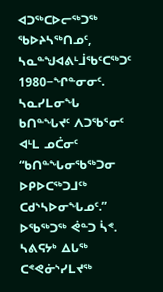ᐊᑐᖅᑕᐅᓕᖅᑐᖅ ᖃᐅᔨᓴᖅᑎᓄᑦ, ᓴᓇᓐᖑᐊᕕᒻᒨᖃᑦᑕᖅᑐᑦ 1980−ᖏᓐᓂᓂᑦ. ᓴᓇᓯᒪᓂᖓ ᑲᑎᓐᖓᔪᑦ ᐱᑐᖃᕐᓂᑦ ᐊᒻᒪ ᓄᑖᓂᑦ “ᑲᑎᓐᖓᓂᖃᖅᑐᓂ ᐅᑭᐅᑕᖅᑐᒧᑦᒃ ᑕᑯᔅᓴᐅᓂᖓᓄᑦ.” ᐅᖃᖅᑐᖅ ᕚᓐᑐ ᓵᕝ.
ᓴᕕᕋᔭᒃ ᐃᒐᖅ ᑕᕝᕙᓃᔅᓯᒪᔪᖅ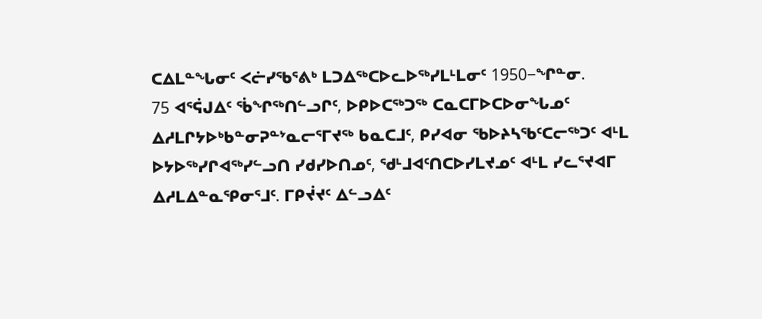ᑕᐃᒪᓐᖓᓂᑦ ᐸᓖᓯᖃᕐᕕᒃ ᒪᑐᐃᖅᑕᐅᓚᐅᖅᓯᒪᒻᒪᓂᑦ 1950−ᖏᓐᓂ.
75 ᐊᕐᕌᒍᐃᑦ ᖄᖏᖅᑎᓪᓗᒋᑦ, ᐅᑭᐅᑕᖅᑐᖅ ᑕᓇᑕᒥᐅᑕᐅᓂᖓᓄᑦ ᐃᓱᒪᒋᔭᐅᒃᑲᓐᓂᕈᓐᔾᓇᓕᕐᒥᔪᖅ ᑲᓇᑕᒧᑦ, ᑭᓯᐊᓂ ᖃᐅᔨᓴᖃᑦᑕᓕᖅᑐᑦ ᐊᒻᒪ ᐅᔭᐅᖅᓯᒋᐊᖅᓯᓪᓗᑎ ᓯᑯᓯᐅᑎᓄᑦ, ᖁᒻᒧᐊᑦᑎᑕᐅᓯᒪᔪᓄᑦ ᐊᒻᒪ ᓯᓚᕐᔪᐊᒥ ᐃᓱᒪᐃᓐᓇᕿᓂᕐᒧᑦ. ᒥᑭᔫᔪᑦ ᐃᓪᓗᐃᑦ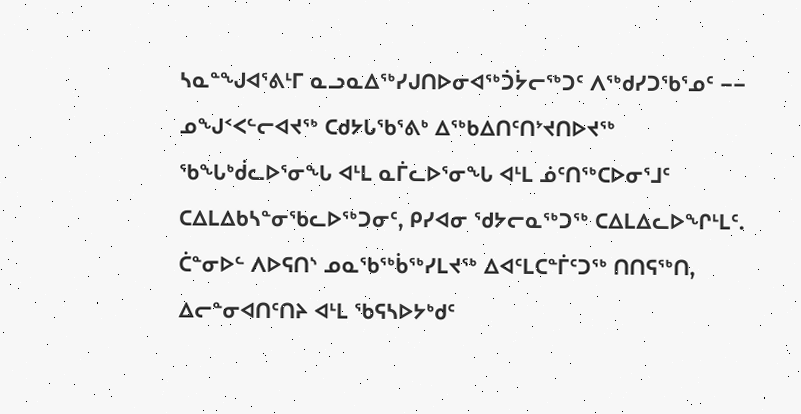ᓴᓇᓐᖑᐊᕐᕕᒻᒥ ᓇᓗᓇᐃᖅᓯᒍᑎᐅᓂᐊᖅᑑᔮᓕᖅᑐᑦ ᐱᖅᑯᓯᑐᖃᕐᓄᑦ −− ᓄᖑᑉᐸᓪᓕᐊᔪᖅ ᑕᑯᔭᒐᖃᕐᕕᒃ ᐃᖅᑲᐃᑎᑦᑎᔾᔪᑎᐅᔪᖅ ᖃᖓᒃᑰᓚᐅᕐᓂᖓ ᐊᒻᒪ ᓇᒦᓚᐅᕐᓂᖓ ᐊᒻᒪ ᓅᑦᑎᖅᑕᐅᓂᕐᒧᑦ ᑕᐃᒪᐃᑲᓴᓐᓂᖃᓚᐅᖅᑐᓂᑦ, ᑭᓯᐊᓂ ᖁᔭᓕᓇᖅᑐᖅ ᑕᐃᒪᐃᓚᐅᖏᒻᒪᑦ.
ᑖᓐᓂᐅᓪ ᐱᐅᕋᑎᔅ ᓄᓇᖃᖅᑳᖅᓯᒪᔪᖅ ᐃᐊᑦᒪᑕᓐᒦᑦᑐᖅ ᑎᑎᕋᖅᑎ, ᐃᓕᓐᓂᐊᑎᑦᑎᔨ ᐊᒻᒪ ᖃᕋᓴᐅᔭᒃᑯᑦ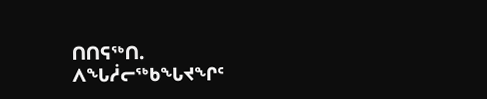ᑎᑎᕋᖅᑎ. ᐱᖓᓲᓕᖅᑲᖓᔪᖏᑦ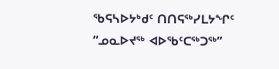ᖃᕋᓴᐅᔭᒃᑯᑦ ᑎᑎᕋᖅᓯᒪᔭᖏᑦ “ᓄᓇᐅᔪᖅ ᐊᐅᖃᑦᑕᖅᑐᖅ”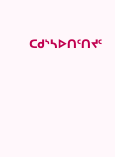ᑕᑯᔅᓴᐅᑎᑦᑎᔪᑦ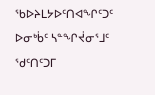ᖃᐅᔨᒪᔭᐅᑦᑎᐊᖏᑦᑐᑦ ᐅᓂᒃᑳᑦ ᓴᓐᖏᔫᓂᕐᒧᑦ ᖁᑦᑎᑦᑐᒥ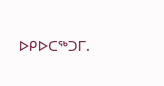ᐅᑭᐅᑕᖅᑐᒥ.